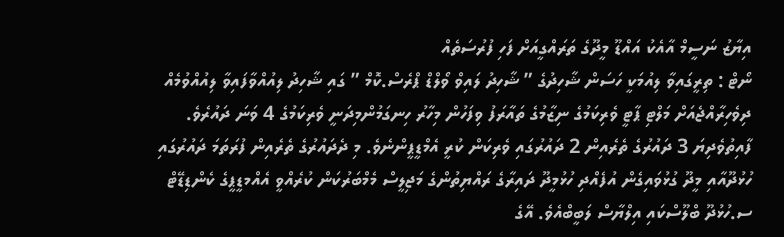އިޔާޒު ނަސީމް އާއެކު އައްޑޫ މީދޫގެ ތަރައްގީއަށް ފަހި ފުރުސަތެއް
ނޯޓް : ތިރީގައިވާ ލިއުމަކީ ހަސަން ޝާހިދުގެ ” ޝާހިދު ލައިވް ވޯލްޑް ޕްރެސް.ކޮމް ” ގައި ޝާހިދު ލިއުއްވާފައިވާ ލިއުއްވުމެއް
ދިވެހިރާއްޖެއަށް މަލްޓި ޕާޓީ ވެރިކަމުގެ ނިޒާމުގެ ތައާރަފު ވިފަހުން މިހާރު ހިނގަމުންމިދަނީ ވެރިކަމުގެ 4 ވަނަ ދައުރެވެ. ފާއިތުވެދިޔަ 3 ދައުރުގެ ތެރެއިން 2 ދައުރުގައި ވެރިކަން ކުރީ އެމްޑީޕީންނެވެ. މި ދެދައުރުގެ ތެރެއިން ފުރަތަމަ ދައުރުގައި ހުޅުދޫއާއި މީދޫ ގުޅުވައިގެން އުފެއްދި ހުޅުމީދޫ ދައިރާގެ ރައްޔިތުންގެ މަޖިލީސް މެމްބަރުކަން ކުރެއްވީ އެއްމޑީޕީގެ ކެންޑިޑޭޓް ސ.ހުޅުދޫ ބްލޫސްކައި އިލްޔާސް ލަބީބްއެވެ. އޭގެ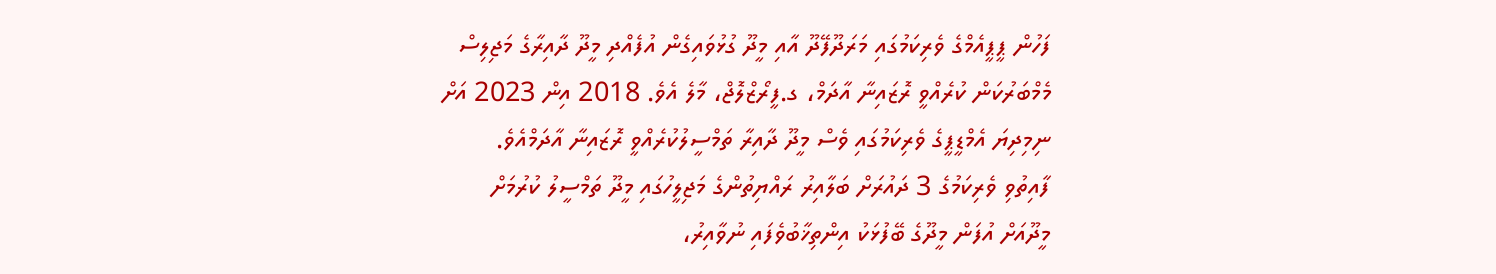ފަހުން ޕީޕީއެމްގެ ވެރިކަމުގައި މަރަދޫފޭދޫ އާއި މީދޫ ގުޅުވައިގެން އުފެއްދި މީދޫ ދާއިރާގެ މަޖިލިސް މެމްބަރުކަން ކުރެއްވީ ރޮޒައިނާ އާދަމް، ގ.ފީރޯޒްލޮޖް، މާލެ އެވެ. 2018 އިން 2023 އަށް ނިމިދިޔަ އެމްޑީޕީގެ ވެރިކަމުގައި ވެސް މީދޫ ދާއިރާ ތަމްސީލުކުރެއްވީ ރޮޒައިނާ އާދަމްއެވެ.
ފާއިތުވި ވެރިކަމުގެ 3 ދައުރަށް ބަލާއިރު ރައްޔިތުންގެ މަޖިލީހުގައި މީދޫ ތަމްސީލު ކުރުމަށް މީދޫއަށް އުފަން މީދޫގެ ބޭފުޅަކު އިންތިޚާބުވެފައި ނުވާއިރު،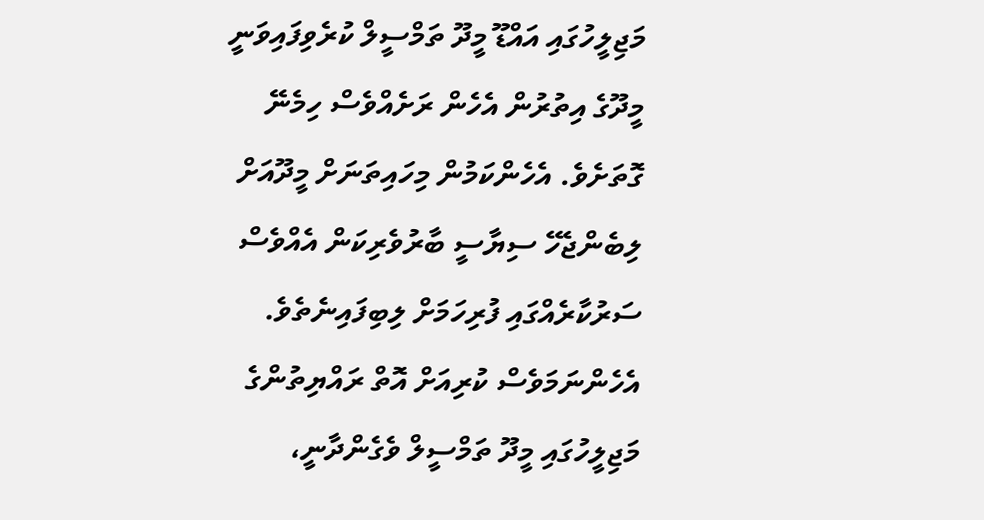މަޖިލީހުގައި އައްޑޫ މީދޫ ތަމްސީލް ކުރެވިފައިވަނީ މީދޫގެ އިތުރުން އެހެން ރަށެއްވެސް ހިމެނޭ ގޮތަށެވެ. އެހެންކަމުން މިހައިތަނަށް މީދޫއަށް ލިބެންޖެހޭ ސިޔާސީ ބާރުވެރިކަން އެއްވެސް ސަރުކާރެއްގައި ފުރިހަމަށް ލިބިފައިނެތެވެ. އެހެންނަމަވެސް ކުރިއަށް އޮތް ރައްޔިތުންގެ މަޖިލީހުގައި މީދޫ ތަމްސީލް ވެގެންދާނީ،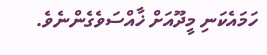ހަމައެކަނި މީދޫއަށް ޚާއްސަވެގެންނެވެ.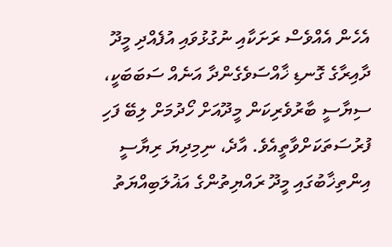އެހެން އެއްވެސް ރަށަކާއި ނުގުޅުވައި އުފެއްދި މީދޫ ދާއިރާގެ ގޮނޑި ޚާއްސަވެގެންދާ އަނެއް ސަބަބަކީ، ސިޔާސީ ބާރުވެރިކަން މީދޫއަށް ހޯދުމަށް ލިބޭ ފަހި ފުރުސަތަކަށްވާތީއެވެ. އާދެ، ނިމިދިޔަ ރިޔާސީ އިންތިޚާބުގައި މީދޫ ރައްޔިތުންގެ އަޣުލަބިއްޔަތު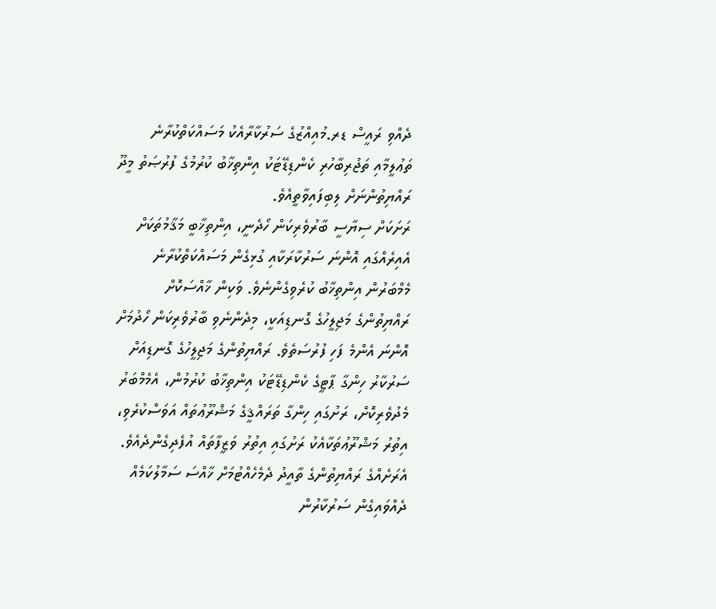ދެއްވި ރައީސް ޑރ.މުއިއްޒުގެ ސަރުކާރާއެކު މަސައްކަތްކުރާނެ ތަޢުލީމާއި ތަޖުރިބާހުރި ކެންޑިޑޭޓަކު އިންތިޚާބު ކުރުމުގެ ފުރުޞަތު މީދޫ ރައްޔިތުންނަށް ލިބިފައިވާތީއެވެ.
ރަށަކަށް ސިޔާސީ ބާރުވެރިކަން ހޯދެނީ، އިންތިޚާބީ މަޤާމުތަކަށް އެއިރެއްގައި އޮންނަ ސަރުކާރަކާއި ގުޅިގެން މަސައްކަތްކުރާނެ މެމްބަރުން އިންތިޚާބު ކުރެވިގެންނެވެ. ވަކިން ޚާއްސަކޮށް ރައްޔިތުންގެ މަޖިލީހުގެ ގޮނޑިއަކީ، މިދެންނެވި ބާރުވެރިކަން ހޯދުމަށް އޮންނަ އެންމެ ފަހި ފުރުސަތެވެ. ރައްޔިތުންގެ މަޖިލީހުގެ ގޮނޑިއަށް ސަރުކާރު ހިންގާ ޕާޓީގެ ކެންޑިޑޭޓަކު އިންތިޚާބު ކުރުމުން، އެމެމްބަރު މެދުވެރިކޮށް، ރަށުގައި ހިންގާ ތަރައްޤީގެ މަޝްރޫޢުތައް އަވަސްކުރެވި، އިތުރު މަޝްރޫޢުތަކާއެކު ރަށުގައި އިތުރު ވަޒީފާތައް އުފެދިގެންދެއެވެ. އެރަށެއްގެ ރައްޔިތުންގެ ތާއީދު ދެމެހެއްޓުމަށް ޚާއްސަ ސަމާލުކަމެއް ދެއްވައިގެން ސަރުކާރުން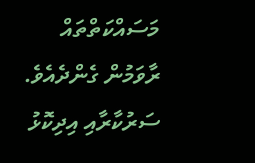މަސައްކަތްތައް ރާވަމުން ގެންދެއެވެ. ސަރުކާރާއި އިދިކޮޅު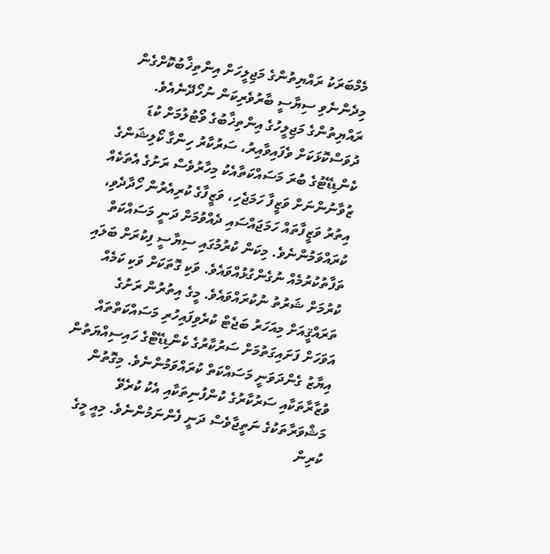މެމްބަރަކު ރައްޔިތުންގެ މަޖިލީހަށް އިންތިޚާބުކޮށްގެން މިދެންނެވި ސިޔާސީ ބާރުވެރިކަން ނުހޯދޭނެއެވެ.
ރައްޔިތުންގެ މަޖިލީހުގެ އިންތިޚާބުގެ ވޯޓުލުމަށް ކުޑަ ދުވަސްކޮޅަކަށް ވެފައިވާއިރު، ސަރުކާރު ހިންގާ ކޯލިޝަންގެ ކެންޑިޑޭޓުގެ ބުރަ މަސައްކަތާއެކު މިހާރުވެސް ރަށުގެ އެތަކެއް ޒުވާނުންނަށް ވަޒީފާ ހަމަޖެހި، ވަޒީފާގެ ކުރިއެރުން ހޯދާދެވި، އިތުރު ވަޒީފާތައް ހަމަޖައްސައި ދެއްވުމަށް ދަނީ މަސައްކަތް ކުރައްވަމުންނެވެ. މިކަން ކުރުމުގައި ސިޔާސީ ފިކުރަށް ބަލައި ތަފާތުކުރުމެއް ނުގެންގުޅުއްވައެވެ. ވަކި ގޮތަކަށް ވަކި ކަމެއް ކުރުމަށް ޝަރުތު ނުކުރައްވައެވެ. މީގެ އިތުރުން ރަށުގެ ތަރައްޤީއަށް މިއަހަރު ބަޖެޓް ކުރެވިފައިހުރި މަސައްކަތްތައް އަވަހަށް ފަށައިގަތުމަށް ސަރުކާރުގެ ކެންޑިޑޭޓްގެ ހައިސިއްޔަތުން އިޔާޒު ގެންދަވަނީ މަސައްކަތް ކުރައްވަމުންނެވެ. މިގޮތުން ވުޒާރާތަކާއި ސަރުކާރުގެ ކުންފުނިތަކާއި އެކު ކުރެވޭ މަޝްވަރާތަކުގެ ނަތީޖާވެސް ދަނީ ފެންނަމުންނެވެ. މިއީ މީގެ ކުރިން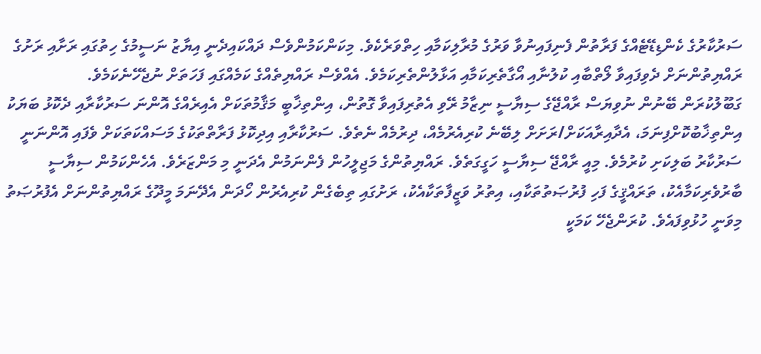ސަރުކާރުގެ ކެންޑިޑޭޓެއްގެ ފަރާތުން ފެނިފައިނުވާ ވަރުގެ މުރާލިކަމާއި ހިތްވަރެކެވެ. މިކަންކަމުންވެސް ދައްކައިދެނީ އިޔާޒު ނަސީމުގެ ހިތުގައި ރަށާއި ރަށުގެ ރައްޔިތުންނަށް ދެވިފައިވާ ލޯތްބާއި ކުލުނާއި އޯގާތެރިކަމާއި އަޅާލުންތެރިކަމެވެ. އެއްވެސް ރައްޔިތެއްގެ ކަމެއްގައި ފަހަތަށް ނުޖެހޭނެކަމެވެ.
ގަބޫލުކުރަން ބޭނުން ނުވިޔަސް ރާއްޖޭގެ ސިޔާސީ ނިޒާމު ރޭވި އެތުރިފައިވާ ގޮތުން، އިންތިޚާބީ މަޤާމުތަކަށް އެއިރެއްގެ އޮންނަ ސަރުކާރާއި ދެކޮޅު ބަޔަކު އިންތިޚާބުކޮށްފިނަމަ، އެދާއިރާއަކަށް/ރަށަށް ލިބޭނެ ކުރިއެރުމެއް، ދިރުމެއް ނެތެވެ. ސަރުކާރާއި އިދިކޮޅު ފަރާތްތަކުގެ މަސައްކަތަކަށް ވެފައި އޮންނަނީ ސަރުކާރު ބަލިކަށި ކުރުމެވެ. މިއީ ރާއްޖޭ ސިޔާސީ ހަގީގަތެވެ. ރައްޔިތުންގެ މަޖިލީހުން ފެންނަމުން އެދަނީ މި މަންޒަރެވެ. އެހެންކަމުން ސިޔާސީ ބާރުވެރިކަމާއެކު، ތަރައްޤީގެ ފަހި ފުރުޞަތުތަކާއި، އިތުރު ވަޒީފާތަކާއެކު، ރަށުގައި ތިބެގެން ކުރިއެރުން ހޯދަން އެދޭނަމަ މީދޫގެ ރައްޔިތުންނަށް އެފުރުޞަތު މިވަނީ ހުޅުވިފައެވެ. ކުރަންޖެހޭ ކަމަކީ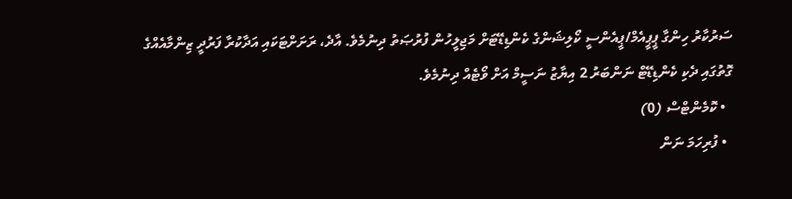ސަރުކާރު ހިންގާ ޕީޕީއެމް/ޕީއެންސީ ކޯލިޝަންގެ ކެންޑިޑޭޓަށް މަޖިލީހުން ފުރުޞަތު ދިނުމެވެ. އާދެ، ރަށަށްޓަކައި އަދާކުރާ ފަރުދީ ޒިންމާއެއްގެ ގޮތުގައި ދެކި ކެންޑިޑޭޓް ނަންބަރު 2 އިޔާޒު ނަސީމް އަށް ވޯޓެއް ދިނުމެވެ.
  • ކޮމެންޓްސް (0)
  • ފުރިހަމަ ނަން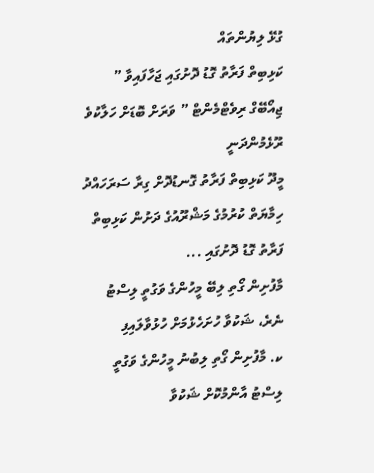ގުޅޭ ލިޔުންތައް
ކަޅިބިތް ފަރާތު ގޮޑު ދޮށުގައި ޖަހާފައިވާ ” ޖިއޯބޭގް ރިވެޓްމެންޓް ” ވަރަށް ބޮޑަށް ހަލާކުވެ ރޫޅެމުންދަނީ
މީދޫ ކަޅިބިތް ފަރާތު ގޮނޑުދޮށް ގިރާ ސަރަހައްދު ހިމާޔަތް ކުރުމުގެ މަޝްރޫއުގެ ދަށުން ކަޅިބިތް ފަރާތު ގޮޑު ދޮށުގައި ...
މާފުށިން ގޯތި ލިބޭ މީހުންގެ ވަގުތީ ލިސްޓު ނެރެ، ޝަކުވާ ހުށަހެޅުމަށް ހުޅުވާލައިފި
ކ. މާފުށިން ގޯތި ލިބުނު މީހުންގެ ވަގުތީ ލިސްޓު އާންމުކޮށް ޝަކުވާ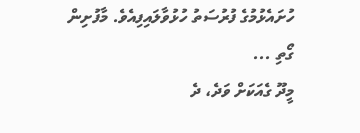ހުށައެޅުމުގެ ފުރުސަތު ހުޅުވާލައިފިއެވެ. މާފުށިން ގޯތި ...
މީދޫ ގެއަކަށް ވަދެ، ދެ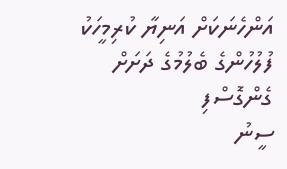އަންހެނަކަށް އަނިޔާ ކުރިމީހަކު ފުލުހުންގެ ބެލުމުގެ ދަށަށް ގެންގޮސްފި
ސީނު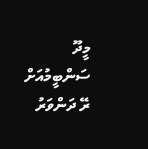މީދޫ ސަންބީމުއަށް ރޭ ދަންވަރު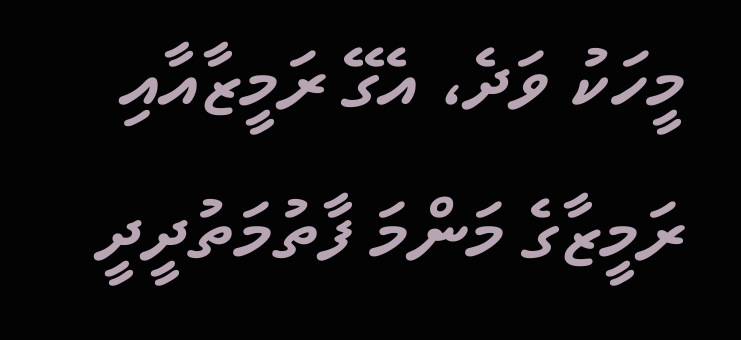މީހަކު ވަދެ، އެގޭ ރަމީޒާއާއި ރަމީޒާގެ މަންމަ ފާތުމަތުދީދީ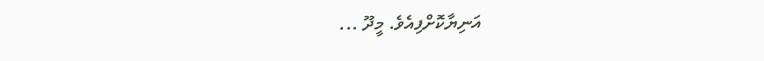އަނިޔާކޮށްފިއެވެ. މީދޫ ...